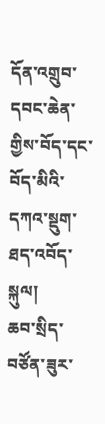དོན་འགྲུབ་དབང་ཆེན་གྱིས་བོད་དང་བོད་མིའི་དཀའ་སྡུག་ཐད་འབོད་སྐུལ།
ཆབ་སྲིད་བཙོན་ཟུར་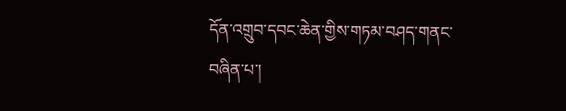དོན་འགྲུབ་དབང་ཆེན་གྱིས་གཏམ་བཤད་གནང་བཞིན་པ་།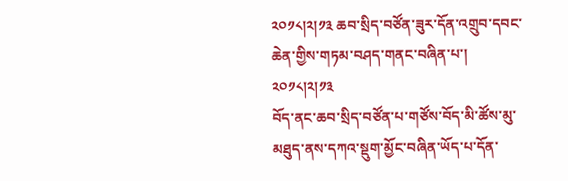༢༠༡༨།༢།༡༣ ཆབ་སྲིད་བཙོན་ཟུར་དོན་འགྲུབ་དབང་ཆེན་གྱིས་གཏམ་བཤད་གནང་བཞིན་པ་། ༢༠༡༨།༢།༡༣
བོད་ནང་ཆབ་སྲིད་བཙོན་པ་གཙོས་བོད་མི་ཚོས་མུ་མཐུད་ནས་དཀའ་སྡུག་མྱོང་བཞིན་ཡོད་པ་དོན་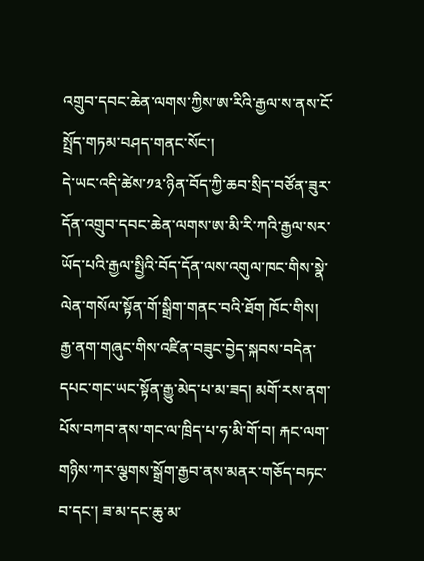འགྲུབ་དབང་ཆེན་ལགས་ཀྱིས་ཨ་རིའི་རྒྱལ་ས་ནས་ངོ་སྤྲོད་གཏམ་བཤད་གནང་སོང་།
དེ་ཡང་འདི་ཚེས་༡༣་ཉིན་བོད་ཀྱི་ཆབ་སྲིད་བཙོན་ཟུར་དོན་འགྲུབ་དབང་ཆེན་ལགས་ཨ་མི་རི་ཀའི་རྒྱལ་སར་ཡོད་པའི་རྒྱལ་སྤྱིའི་བོད་དོན་ལས་འགུལ་ཁང་གིས་སྣེ་ལེན་གསོལ་སྟོན་གོ་སྒྲིག་གནང་བའི་ཐོག ཁོང་གིས། རྒྱ་ནག་གཞུང་གིས་འཛིན་བཟུང་བྱེད་སྐབས་བདེན་དཔང་གང་ཡང་སྟོན་རྒྱུ་མེད་པ་མ་ཟད། མགོ་རས་ནག་པོས་བཀབ་ནས་གང་ལ་ཁྲིད་པ་ཧ་མི་གོ་བ། རྐང་ལག་གཉིས་ཀར་ལྕགས་སྒྲོག་རྒྱབ་ནས་མནར་གཅོད་བཏང་བ་དང་། ཟ་མ་དང་ཆུ་མ་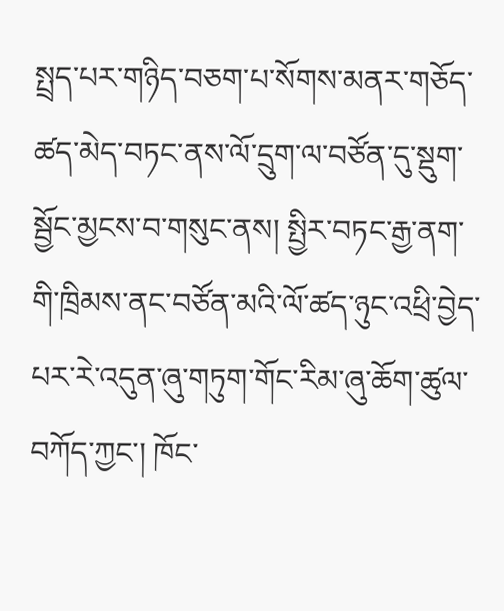སྤྲད་པར་གཉིད་བཅག་པ་སོགས་མནར་གཅོད་ཚད་མེད་བཏང་ནས་ལོ་དྲུག་ལ་བཙོན་དུ་སྡུག་སྦྱོང་མྱངས་བ་གསུང་ནས། སྤྱིར་བཏང་རྒྱ་ནག་གི་ཁྲིམས་ནང་བཙོན་མའི་ལོ་ཚད་ཉུང་འཕྲི་བྱེད་པར་རེ་འདུན་ཞུ་གཏུག་གོང་རིམ་ཞུ་ཆོག་ཚུལ་བཀོད་ཀྱང་། ཁོང་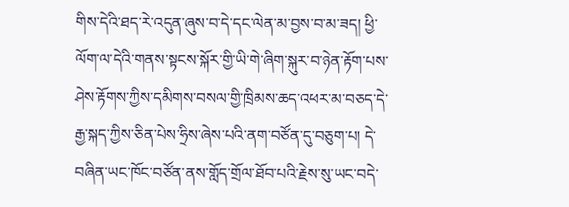གིས་དེའི་ཐད་རེ་འདུན་ཞུས་བ་དེ་དང་ལེན་མ་བྱས་བ་མ་ཟད། ཕྱི་ལོག་ལ་དེའི་གནས་སྟངས་སྐོར་གྱི་ཡི་གེ་ཞིག་སྐུར་བ་ཉེན་རྟོག་པས་ཤེས་རྟོགས་ཀྱིས་དམིགས་བསལ་གྱི་ཁྲིམས་ཆད་འཕར་མ་བཅད་དེ་རྒྱ་སྐད་ཀྱིས་ཅིན་པེས་ཧྲིས་ཞེས་པའི་ནག་བཙོན་དུ་བཅུག་པ། དེ་བཞིན་ཡང་ཁོང་བཙོན་ནས་གློད་གྲོལ་ཐོབ་པའི་རྗེས་སུ་ཡང་བདེ་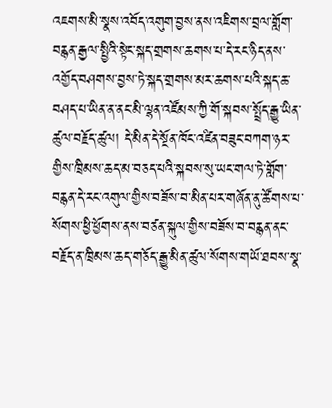འཇགས་མི་སྣས་འབོད་འགུག་བྱས་ནས་འཇིགས་བྲལ་གློག་བརྙན་རྒྱལ་སྤྱིའི་སྟེང་སྐད་གྲགས་ཆགས་པ་དེ་རང་ཉིད་ནས་འགྱོད་བཤགས་བྱས་ཏེ་སྐད་གྲགས་མར་ཆགས་པའི་སྐད་ཆ་བཤད་པ་ཡིན་ན་ནང་མི་ལྷན་འཛོམས་ཀྱི་གོ་སྐབས་སྤྲོད་རྒྱུ་ཡིན་ཚུལ་བརྗོད་ཚུལ། དེ་མིན་དེ་སྔོན་ཁོང་འཛིན་བཟུང་བཀག་ཉར་གྱིས་ཁྲིམས་ཆད་མ་བཅད་པའི་སྐབས་སུ་ཡང་གལ་ཏེ་གློག་བརྙན་དེ་རང་འགུལ་གྱིས་བཟོས་བ་མིན་པར་གཞོན་ནུ་ཚོགས་པ་སོགས་ཕྱི་ཕྱོགས་ནས་བཙན་སྐུལ་གྱིས་བཟོས་བ་བརྙན་ནང་བརྗོད་ན་ཁྲིམས་ཆད་གཅོད་རྒྱུ་མིན་ཚུལ་སོགས་གཡོ་ཐབས་སྣ་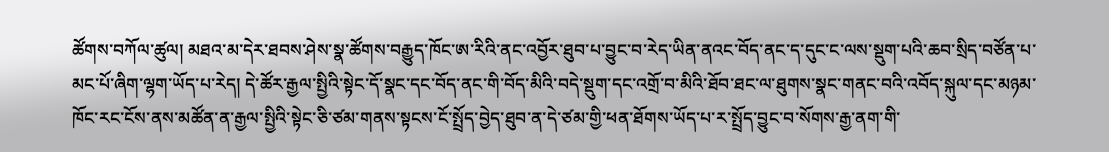ཚོགས་བཀོལ་ཚུལ། མཐའ་མ་དེར་ཐབས་ཤེས་སྣ་ཚོགས་བརྒྱུད་ཁོང་ཨ་རིའི་ནང་འབྱོར་ཐུབ་པ་བྱུང་བ་རེད་ཡིན་ནའང་བོད་ནང་ད་དུང་ང་ལས་སྡུག་པའི་ཆབ་སྲིད་བཙོན་པ་མང་པོ་ཞིག་ལྷག་ཡོད་པ་རེད། དེ་ཚོར་རྒྱལ་སྤྱིའི་སྟེང་དོ་སྣང་དང་བོད་ནང་གི་བོད་མིའི་བདེ་སྡུག་དང་འགྲོ་བ་མིའི་ཐོབ་ཐང་ལ་ཐུགས་སྣང་གནང་བའི་འབོད་སྐུལ་དང་མཉམ་ཁོང་རང་ངོས་ནས་མཚོན་ན་རྒྱལ་སྤྱིའི་སྟེང་ཅི་ཙམ་གནས་སྟངས་ངོ་སྤྲོད་བྱེད་ཐུབ་ན་དེ་ཙམ་གྱི་ཕན་ཐོགས་ཡོད་པ་ར་སྤྲོད་བྱུང་བ་སོགས་རྒྱ་ནག་གི་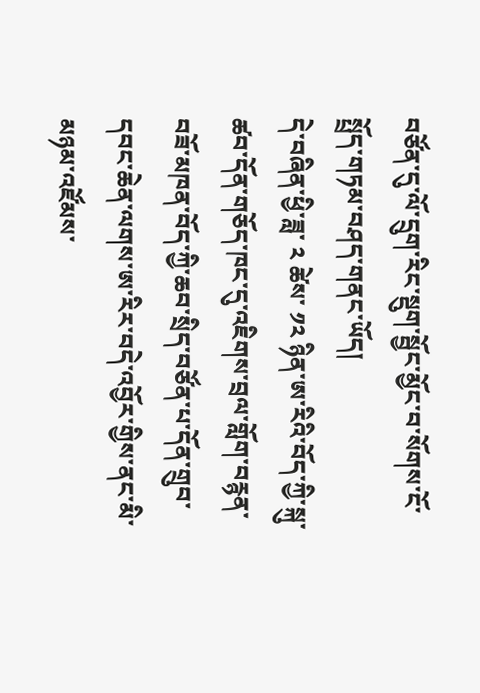བཙོན་དུ་ལོ་དྲུག་རིང་སྡུག་སྦྱོང་མྱོང་བ་སོགས་ངོ་སྤྲོད་གཏམ་བཤད་གནང་ཡོད།
དེ་བཞིན་ཕྱི་ཟླ་ ༢ ཚེས་ ༡༢ ཉིན་ཨ་རིའི་བོད་ཀྱི་སྐུ་ཚབ་དོན་གཅོད་ཁང་དུ་འཇིགས་བྲལ་གློག་བརྙན་བཟོ་མཁན་བོད་ཀྱི་ཆབ་སྲིད་བཙོན་པ་དོན་གྲུབ་དབང་ཆེན་ལགས་ཨ་རིར་བདེ་འབྱོར་གྱིས་ནང་མི་མཉམ་འཛོམས་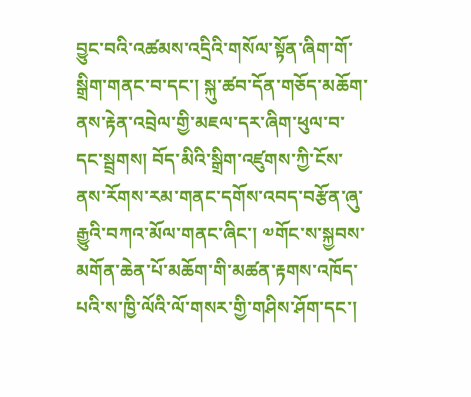བྱུང་བའི་འཚམས་འདྲིའི་གསོལ་སྟོན་ཞིག་གོ་སྒྲིག་གནང་བ་དང་། སྐུ་ཚབ་དོན་གཅོད་མཆོག་ནས་རྟེན་འབྲེལ་གྱི་མཇལ་དར་ཞིག་ཕུལ་བ་དང་སྦྲགས། བོད་མིའི་སྒྲིག་འཛུགས་ཀྱི་ངོས་ནས་རོགས་རམ་གནང་དགོས་འབད་བརྩོན་ཞུ་རྒྱུའི་བཀའ་མོལ་གནང་ཞིང་། ༧གོང་ས་སྐྱབས་མགོན་ཆེན་པོ་མཆོག་གི་མཚན་རྟགས་འཁོད་པའི་ས་ཁྱི་ལོའི་ལོ་གསར་གྱི་གཤིས་ཤོག་དང་།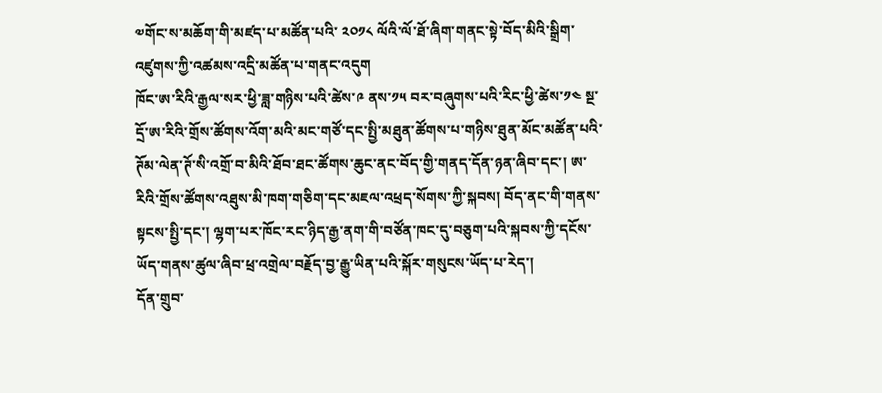༧གོང་ས་མཆོག་གི་མཛད་པ་མཚོན་པའི་ ༢༠༡༨ ལོའི་ལོ་ཐོ་ཞིག་གནང་སྟེ་བོད་མིའི་སྒྲིག་འཛུགས་ཀྱི་འཚམས་འདྲི་མཚོན་པ་གནང་འདུག
ཁོང་ཨ་རིའི་རྒྱལ་སར་ཕྱི་ཟླ་གཉིས་པའི་ཚེས་༩ ནས་༡༥ བར་བཞུགས་པའི་རིང་ཕྱི་ཚེས་༡༤ སྔ་དྲོ་ཨ་རིའི་གྲོས་ཚོགས་འོག་མའི་མང་གཙོ་དང་སྤྱི་མཐུན་ཚོགས་པ་གཉིས་ཐུན་མོང་མཚོན་པའི་ཊོམ་ལེན་ཊོ་སི་འགྲོ་བ་མིའི་ཐོབ་ཐང་ཚོགས་ཆུང་ནང་བོད་གྱི་གནད་དོན་ཉན་ཞིབ་དང་། ཨ་རིའི་གྲོས་ཚོགས་འཐུས་མི་ཁག་གཅིག་དང་མཇལ་འཕྲད་སོགས་ཀྱི་སྐབས། བོད་ནང་གི་གནས་སྟངས་སྤྱི་དང་། ལྷག་པར་ཁོང་རང་ཉིད་རྒྱ་ནག་གི་བཙོན་ཁང་དུ་བཅུག་པའི་སྐབས་ཀྱི་དངོས་ཡོད་གནས་ཚུལ་ཞིབ་ཕྲ་འགྲེལ་བརྗོད་བྱ་རྒྱུ་ཡིན་པའི་སྐོར་གསུངས་ཡོད་པ་རེད་།
དོན་གྲུབ་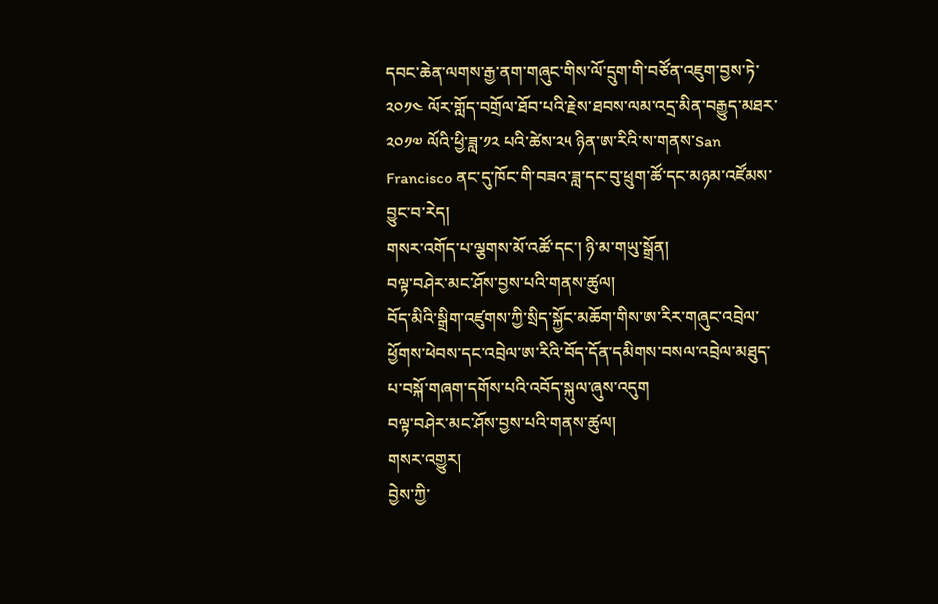དབང་ཆེན་ལགས་རྒྱ་ནག་གཞུང་གིས་ལོ་དྲུག་གི་བཙོན་འཇུག་བྱས་ཏེ་༢༠༡༤ ལོར་གློད་བགྲོལ་ཐོབ་པའི་རྗེས་ཐབས་ལམ་འདྲ་མིན་བརྒྱུད་མཐར་༢༠༡༧ ལོའི་ཕྱི་ཟླ་༡༢ པའི་ཚེས་༢༥ ཉིན་ཨ་རིའི་ས་གནས་San Francisco ནང་དུ་ཁོང་གི་བཟའ་ཟླ་དང་བུ་ཕྲུག་ཚོ་དང་མཉམ་འཛོམས་བྱུང་བ་རེད།
གསར་འགོད་པ་ལྕགས་མོ་འཚོ་དང་། ཉི་མ་གཡུ་སྒྲོན།
བལྟ་བཤེར་མང་ཤོས་བྱས་པའི་གནས་ཚུལ།
བོད་མིའི་སྒྲིག་འཛུགས་ཀྱི་སྲིད་སྐྱོང་མཆོག་གིས་ཨ་རིར་གཞུང་འབྲེལ་ཕྱོགས་ཕེབས་དང་འབྲེལ་ཨ་རིའི་བོད་དོན་དམིགས་བསལ་འབྲེལ་མཐུད་པ་བསྐོ་གཞག་དགོས་པའི་འབོད་སྐུལ་ཞུས་འདུག
བལྟ་བཤེར་མང་ཤོས་བྱས་པའི་གནས་ཚུལ།
གསར་འགྱུར།
བྱེས་ཀྱི་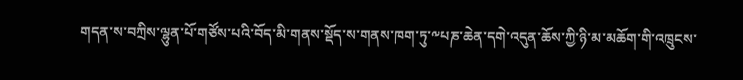གདན་ས་བཀྲིས་ལྷུན་པོ་གཙོས་པའི་བོད་མི་གནས་སྡོད་ས་གནས་ཁག་ཏུ་༸པཎ་ཆེན་དགེ་འདུན་ཆོས་ཀྱི་ཉི་མ་མཆོག་གི་འཁྲུངས་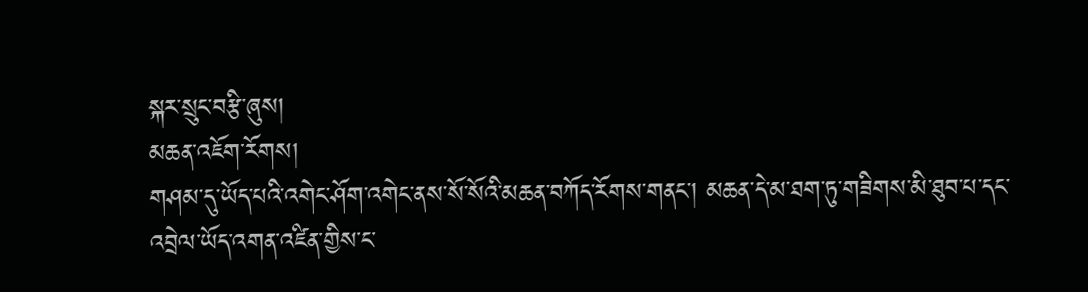སྐར་སྲུང་བརྩི་ཞུས།
མཆན་འཇོག་རོགས།
གཤམ་དུ་ཡོད་པའི་འགེང་ཤོག་འགེང་ནས་སོ་སོའི་མཆན་བཀོད་རོགས་གནང་། མཆན་དེ་མ་ཐག་ཏུ་གཟིགས་མི་ཐུབ་པ་དང་འབྲེལ་ཡོད་འགན་འཛིན་གྱིས་ང་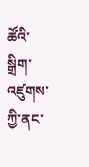ཚོའི་སྒྲིག་འཛུགས་ཀྱི་ནང་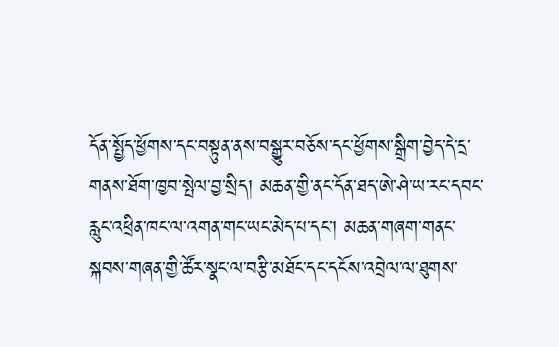དོན་སྤྱོད་ཕྱོགས་དང་བསྟུན་ནས་བསྒྱུར་བཅོས་དང་ཕྱོགས་སྒྲིག་བྱེད་དེ་དྲ་གནས་ཐོག་ཁྱབ་སྤེལ་བྱ་སྲིད། མཆན་གྱི་ནང་དོན་ཐད་ཨེ་ཤེ་ཡ་རང་དབང་རླུང་འཕྲིན་ཁང་ལ་འགན་གང་ཡང་མེད་པ་དང་། མཆན་གཞག་གནང་སྐབས་གཞན་གྱི་ཚོར་སྣང་ལ་བརྩི་མཐོང་དང་དངོས་འབྲེལ་ལ་ཐུགས་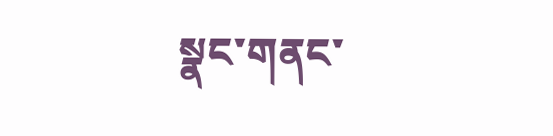སྣང་གནང་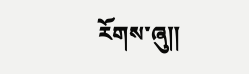རོགས་ཞུ༎